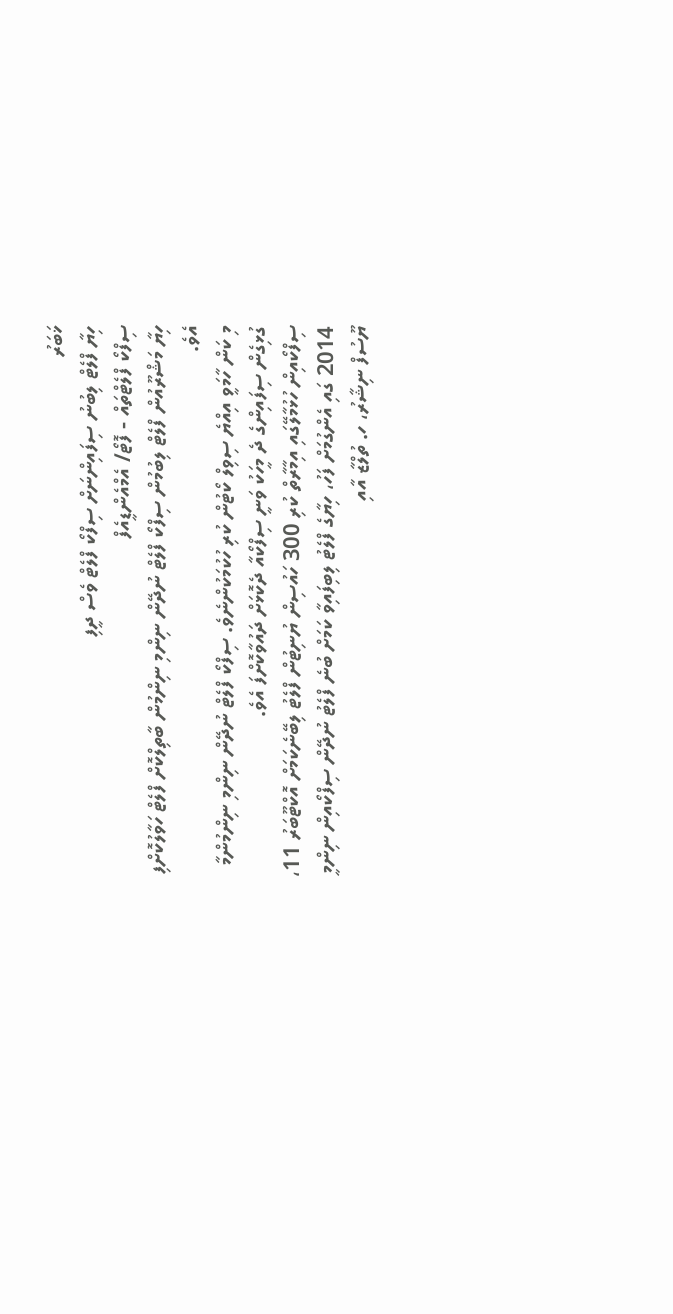ޚަބަރު
ހިޔާ ފްލެޓް ލިބުނު ސިފައިންނަށް ސިފްކޯ ފްލެޓް ވެސް ދީފި
ސިފްކޯ ފްލެޓްތައް - ފޮޓޯ/ އެމްއެންޑީއެފް
ހިޔާ މަޝްރޫއުން ފްލެޓް ލިބުމުން ސިފްކޯ ފްލެޓް ނުދޭން ނިންމި ނިންމުން ބާތިލްކޮށް ފްލެޓް ހަވާލުކޮށްފި އެވެ.
މި ކަން ހާމަވީ އިއްޔެ ސިވިލް ކޯޓުން ކުރި ހުކުމަކުންނެވެ. ސިފްކޯ ފްލެޓް ނުދޭން ނިންމި ނިންމުންމާ ގުޅިގެން ސިފައިންގެ ދެ މީހަކު ވަނީ ސިފްކޯއާ ދެކޮޅަށް ދައުވާކޮށްފަ އެވެ.
ސިފްކޯއިން ހުޅުމާލޭގައި އިމާރާތް ކުރި 300 ހައުސިން ޔުނިޓުން ފްލެޓު ލިބޭނެކަމަށް އޮކްޓޫބަރު 11، 2014 ގައި އެންގުމަށް ފަހު، ހިޔާގެ ފްލެޓު ލިބިފައިވާ ކަމަށް ބުނެ ފްލެޓު ނުދޭން ސިފްކޯއިން ނިންމީ ޔޫސުފް ނިޝާރު، ހ. ތުލްޒާ އާއި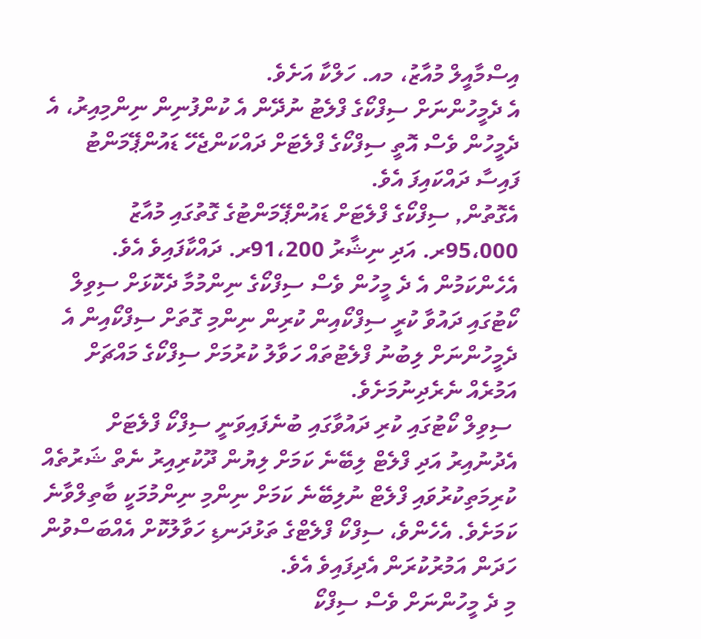އިސްމާއީލް މުއާޒު، މއ. ހަލްކާ އަށެވެ.
އެ ދެމީހުންނަށް ސިފްކޯގެ ފްލެޓު ނުދޭން އެ ކުންފުނިން ނިންމިއިރު، އެ ދެމީހުން ވެސް އޮތީ ސިފްކޯގެ ފްލެޓަށް ދައްކަންޖެހޭ ޑައުންޕޭމަންޓު ފައިސާ ދައްކައިފަ އެވެ.
އެގޮތުން, ސިފްކޯގެ ފްލެޓަށް ޑައުންޕޭމަންޓުގެ ގޮތުގައި މުއާޒު 95،000ރ. އަދި ނިޝާރު 91،200ރ. ދައްކާފައިވެ އެވެ.
އެހެންކަމުން އެ ދެ މީހުން ވެސް ސިފްކޯގެ ނިންމުމާ ދެކޮޅަށް ސިވިލް ކޯޓުގައި ދައުވާ ކުރީ ސިފްކޯއިން ކުރިން ނިންމި ގޮތަށް ސިފްކޯއިން އެ ދެމީހުންނަށް ލިބުނު ފްލެޓުތައް ހަވާލު ކުރުމަށް ސިފްކޯގެ މައްޗަށް އަމުރެއް ނެރެދިނުމަށެވެ.
 ސިވިލް ކޯޓުގައި ކުރި ދައުވާގައި ބުނެފައިވަނީ ސިފްކޯ ފްލެޓަށް އެދުނުއިރު އަދި ފްލެޓް ލިބޭނެ ކަމަށް ލިޔުން ދޫކުރިއިރު ނެތް ޝަރުތެއް ކުރިމަތިކުރުވައި ފްލެޓް ނުލިބޭނެ ކަމަށް ނިންމި ނިންމުމަކީ ބާތިލްވާނެ ކަމަށެވެ. އެހެންވެ، ސިފްކޯ ފްލެޓްގެ ތަޅުދަނޑި ހަވާލުކޮށް އެއްބަސްވުން ހަދަން އަމުރުކުރަން އެދިފައިވެ އެވެ.
މި ދެ މީހުންނަށް ވެސް ސިފްކޯ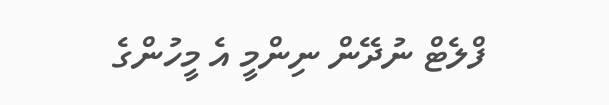ފްލެޓް ނުދޭން ނިންމީ އެ މީހުންގެ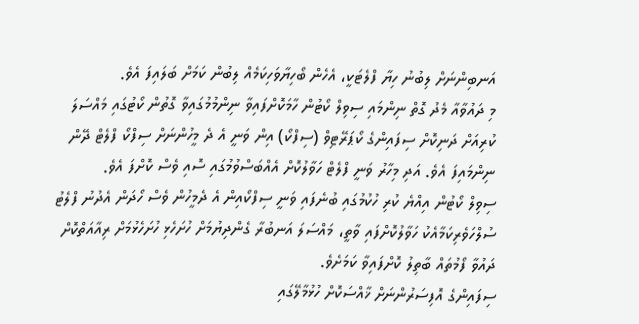އަނބިންނަށް ލިބުނު ހިޔާ ފްލެޓަކީ، އެހެން ބޯހިޔާވަހިކަމެއް ލިބުން ކަމަށް ބަލައިފަ އެވެ.
މި ދައުވާއާ މެދު ގޮތް ނިންމައި ސިވިލް ކޯޓުން ހާމަކޮށްފައިވާ ނިންމުމުގައިވާ ގޮތުން ކޯޓުގައި މައްސަލަ ކުރިއަށް ދަނިކޮށް ސިފައިންގެ ކޯޕަރޭޓިވް (ސިފްކޯ) އިން ވަނީ އެ ދެ މީހުންނަށް ސިފްކޯ ފްލެޓް ދޭން ނިންމައިފަ އެވެ. އަދި މިހާރު ވަނީ ފްލެޓް ހަވާލުކޮށް އެއްބަސްވުމުގައި ސޮއި ވެސް ކޮށްފަ އެވެ.
ސިވިލް ކޯޓުން އިއްޔެ ކުރި ހުކުމުގައި ބުނެފައި ވަނީ ސިފްކޯއިން އެ ދެމީހުން ވެސް ހޯދަން އެދުނު ފްލެޓު ސުލްހަވެރިކަމާއެކު ހަވާލުކޮށްފައި ވާތީ، މައްސަލަ އަނބުރާ ގެންދިޔުމަށް ހުށަހެޅި ހުށަހެޅުމަށް ރިއާއަތްކޮށް ދައުވާ ފޯމުތައް ބާތިލު ކޮށްފައިވާ ކަމަށެވެ.
ސިފައިންގެ އޮފިސަރުންނަށް ޚާއްސަކޮށް ހުޅުމާލޭގައި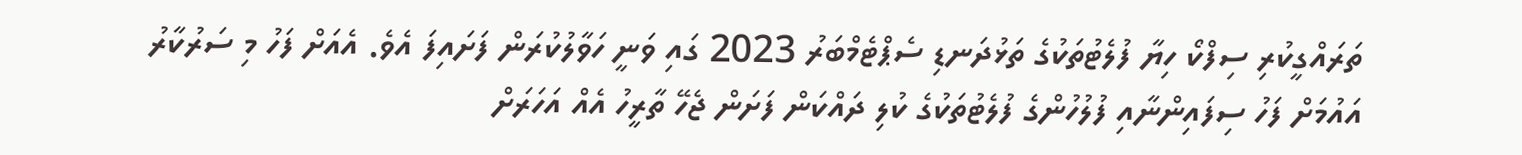ތަރައްގީކުރި ސިފްކޯ ހިޔާ ފުލެޓުތަކުގެ ތަޅުދަނޑި ސެޕްޓެމްބަރު 2023 ގައި ވަނީ ހަވާލުކުރަން ފަށައިފަ އެވެ. އެއަށް ފަހު މި ސަރުކާރު އައުމަށް ފަހު ސިފައިންނާއި ފުލުހުންގެ ފުލެޓުތަކުގެ ކުލި ދައްކަން ފަށަން ޖެހޭ ތާރީހު އެއް އަހަރަށް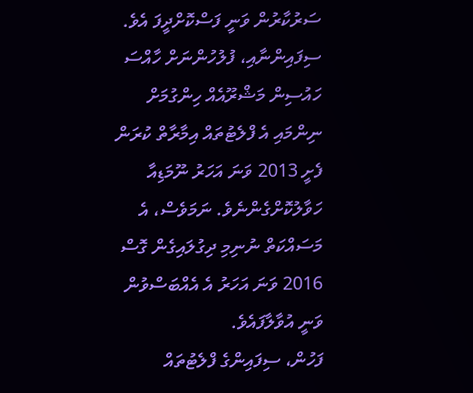ސަރުކާރުން ވަނީ ފަސްކޮށްދީފަ އެވެ.
ސިފައިންނާއި، ފުލުހުންނަށް ހާއްސަ ހައުސިން މަޝްރޫއެއް ހިންގުމަށް ނިންމައި އެ ފްލެޓުތައް އިމާރާތް ކުރަން ފެށީ 2013 ވަނަ އަހަރު ނޫމަޑިއާ ހަވާލުކޮށްގެންނެވެ. ނަމަވެސް، އެ މަސައްކަތް ނުނިމި ދިގުލައިގެން ގޮސް 2016 ވަނަ އަހަރު އެ އެއްބަސްވުން ވަނީ އުވާލާފައެވެ.
ފަހުން، ސިފައިންގެ ފްލެޓުތައް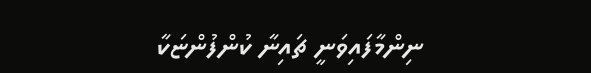ނިންމާފައިވަނީ ޗައިނާ ކުންފުންޏަކާ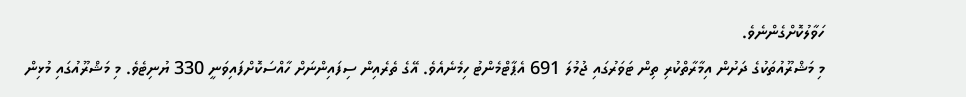ހަވާލުކޮށްގެންނެވެ.
މި މަޝްރޫއުތަކުގެ ދަށުން އިމާރާތްކުރި ތިން ޓަވަރުގައި ޖުމުލަ 691 އެޕާޓްމެންޓު ހިމެނެއެވެ. އޭގެ ތެރެއިން ސިފައިންނަށް ހާއްސަކޮށްފައިވަނީ 330 ޔުނިޓެވެ. މި މަޝްރޫއުގައި މުޅިން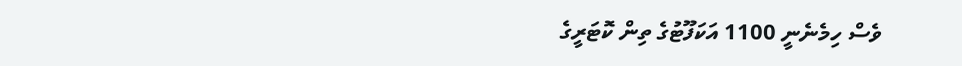ވެސް ހިމެނެނީ 1100 އަކަފޫޓުގެ ތިން ކޮޓަރީގެ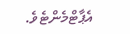އެޕާޓްމެންޓެވެ.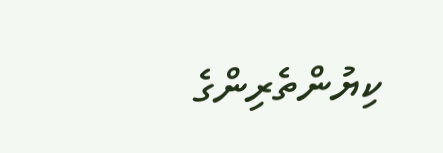ކިޔުންތެރިންގެ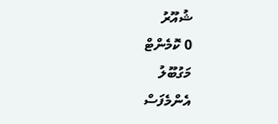ޝުއޫރު
0 ކޮމެންޓް
މަގުބޫލު
އެންމެފަސް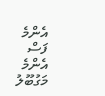އެންމެ ފަސް
އެންމެ މަގުބޫލު